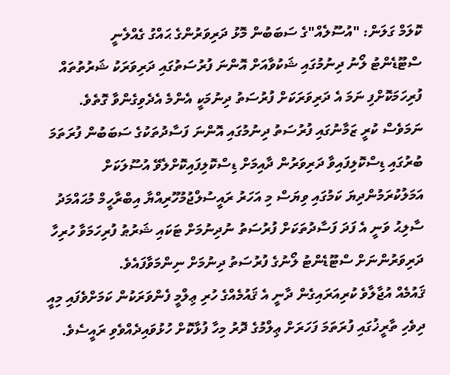ކޮލަމް ގަލަން: "އުސޫލެއް"ގެ ސަބަބުން މޮޅު ދަރިވަރުންގެ ޙައްގު ގެއްލެނީ
ސްޓޫޑެންޓު ލޯނު ދިނުމުގައި ޝަކުވާއަށް އޮންނަ ފުރުސަތުގައި ދަރިވަރަކު ޝަރުތުތައް ފުރިހަމަކޮށްފި ނަމަ އެ ދަރިވަރަކަށް ފުރުސަތު ދިނުމަކީ އެންމެ އެދެވިގެންވާ ގޮތެވެ. ނަމަވެސް ކުރީ ޒަމާނުގައި ފުރުސަތު ދިނުމުގައި އޮންނަ ފަސާދުތަކުގެ ސަބަބުން ފުރަތަމަ ބުރުގައި ޑިސްކޮލިފައިވާ ދަރިވަރުން ދާއިމަށް ޑިސްކޮލިފައިކޮށްލެވޭ އުސޫލަކަށް އަމަލުކުރަމުންދިޔަ ކަމުގައި ވިޔަސް މި އަހަރު ރައީސުލްޖުމުހޫރިއްޔާ އިބްރާހީމް މުޙައްމަދު ސާލިޙު ވަނީ އެ ފަދަ ފަސާދުތަކަށް ފުރުސަތު ނުދިނުމަށް ޓަކައި ޝަރުޠު ފުރިހަމަވާ ހުރިހާ ދަރިވަރުންނަށް ސްޓޫޑެންޓު ލޯނުގެ ފުރުސަތު ދިނުމަށް ނިންމަވާފައެވެ.
ޤައުމެއް އުޖާލާވެ ކުރިއަރައިގެން ދާނީ އެ ޤައުމެއްގެ ހުރި ޢިލްމީ ފެންވަރަކުން ކަމަށްވެފައި މިއީ ދިވެހި ތާރީޚުގައި ފުރަތަމަ ފަހަރަށް ޢިލްމުގެ ދޮރު މިހާ ފުޅާކޮށް ހުޅުވައިދެއްވެވި ރައީސެވެ.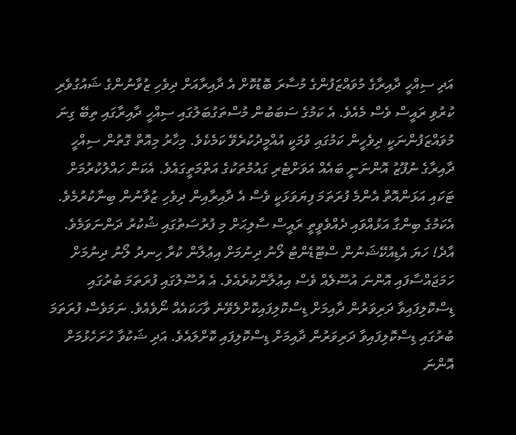އަދި ސިއްހީ ދާއިރާގެ މުވައްޒަފުންގެ މުސާރަ ބޮޑުކޮށް އެ ދާއިރާއަށް ދިވެހި ޒުވާނުންގެ ޝައުގުވެރި ކުރުވި ރައީސް ވެސް މެއެވެ. އެ ކަމުގެ ސަބަބުން މުސްތަގުބަލުގައި ސިއްހީ ދާއިރާގައި ތިބޭ ގިނަ މުވައްޒަފުންނަކީ ދިވެހީން ކަމުގައި ވުމަކީ އުއްމީދުކުރެވޭ ކަމެކެވެ. މިހާރު މިއޮތް ގޮތުން ސިއްހީ ދާއިރާގެ ނުފޫޒު އޮންނަނީ ބައެއް އަވަށްޓެރި ގައުމުތަކުގެ އަތްމަތީގައެވެ. އެކަން ހައްލުކުރުމަށް ޓަކައި އަޅަންއޮތް އެންމެ ފުރަތަމަ ފިޔަވަޅަކީ ވެސް އެ ދާއިރާއިން ދިވެހި ޒުވާނުން ބިނާކުރުމެވެ. އެކަމުގެ ބިންގާ އަޅުއްވައި ދެއްވެވީތީ ރައީސް ސާލިޙަށް މި ފުރުސަތުގައި ޝުކުރު ދަންނަވަމެވެ.
އާދެ! ހަޔަ އެޑިއުކޭޝަނުން ސްޓޫޑެންޓު ލޯނު ދިނުމަށް އިޢުލާން ކުރާ ހިނދު ލޯނު ދިނުމަށް ހަމަޖައްސާފައި އޮންނަ އުސޫލެއް ވެސް އިޢުލާންކުރެއެވެ. އެ އުސޫލުގައި ފުރަތަމަ ބުރުގައި ޑިސްކޮލިފައިވާ ދަރިވަރުން ދާއިމަށް ޑިސްކޮލިފައިކޮށްލެވޭނެ ވާހަކައެއް ނޯވެއެވެ. ނަމަވެސް ފުރަތަމަ ބުރުގައި ޑިސްކޮލިފައިވާ ދަރިވަރުން ދާއިމަށް ޑިސްކޮލިފައި ކޮށްލައެވެ. އަދި ޝަކުވާ ހުށަހެޅުމަށް އޮންނަ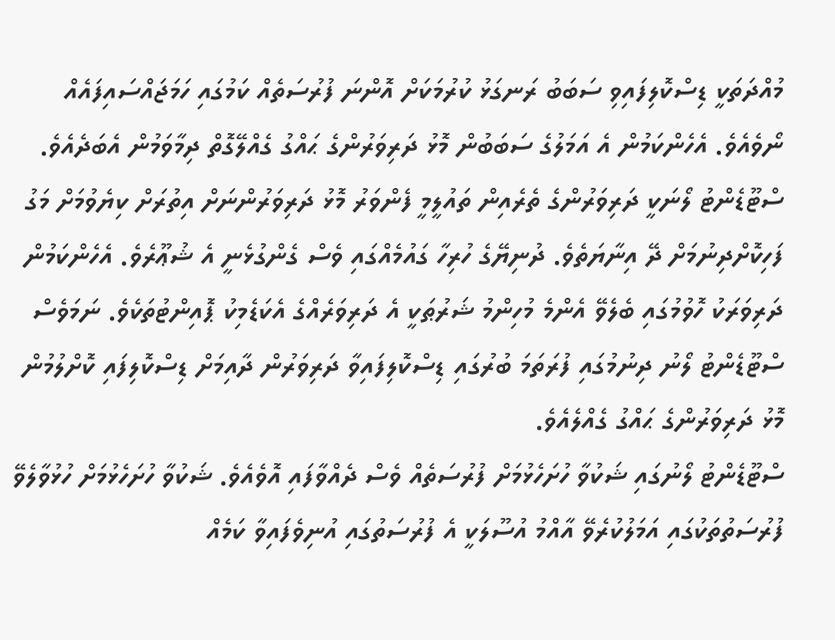މުއްދަތަކީ ޑިސްކޮލިފައިވި ސަބަބު ރަނގަޅު ކުރުމަކަށް އޮންނަ ފުރުސަތެއް ކަމުގައި ހަމަޖައްސައިފައެއް ނޯވެއެވެ. އެހެންކަމުން އެ އަމަލުގެ ސަބަބުން މޮޅު ދަރިވަރުންގެ ޙައްގު ގެއްލޭގޮތް ދިމާވަމުން އެބަދެއެވެ.
ސްޓޫޑެންޓު ލޯނަކީ ދަރިވަރުންގެ ތެރެއިން ތައުލީމީ ފެންވަރު މޮޅު ދަރިވަރުންނަށް އިތުރަށް ކިޔެވުމަށް މަގު ފަހިކޮށްދިނުމަށް ދޭ އިނާޔަތެވެ. ދުނިޔޭގެ ހުރިހާ ގައުމެއްގައި ވެސް ގެންގުޅެނީ އެ ޝުޢޫރެވެ. އެހެންކަމުން ދަރިވަރަކު ހޮވުމުގައި ބެލެވޭ އެންމެ މުހިންމު ޝަރުޠަކީ އެ ދަރިވަރެއްގެ އެކަޑެމިކު ޕޮއިންޓުތަކެވެ. ނަމަވެސް ސްޓޫޑެންޓު ލޯނު ދިނުމުގައި ފުރަތަމަ ބުރުގައި ޑިސްކޮލިފައިވާ ދަރިވަރުން ދާއިމަށް ޑިސްކޮލިފައި ކޮށްލުމުން މޮޅު ދަރިވަރުންގެ ޙައްގު ގެއްލެއެވެ.
ސްޓޫޑެންޓު ލޯނުގައި ޝަކުވާ ހުށަހެޅުމަށް ފުރުސަތެއް ވެސް ދެއްވާފައި އޮވެއެވެ. ޝަކުވާ ހުށަހެޅުމަށް ހުޅުވާލެވޭ ފުރުސަތުތަކުގައި އަމަލުކުރެވޭ އާއްމު އުސޫލަކީ އެ ފުރުސަތުގައި އުނިވެފައިވާ ކަމެއް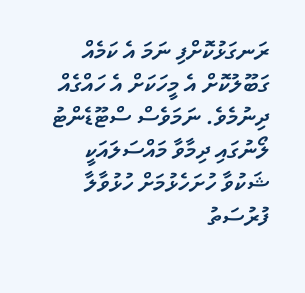ރަނގަޅުކޮށްފި ނަމަ އެ ކަމެއް ގަބޫލުކޮށް އެ މީހަކަށް އެ ހައްގެއް ދިނުމެވެ. ނަމަވެސް ސްޓޫޑެންޓު ލޯނުގައި ދިމާވާ މައްސަލައަކީ ޝަކުވާ ހުށަހެޅުމަށް ހުޅުވާލާ ފުރުސަތު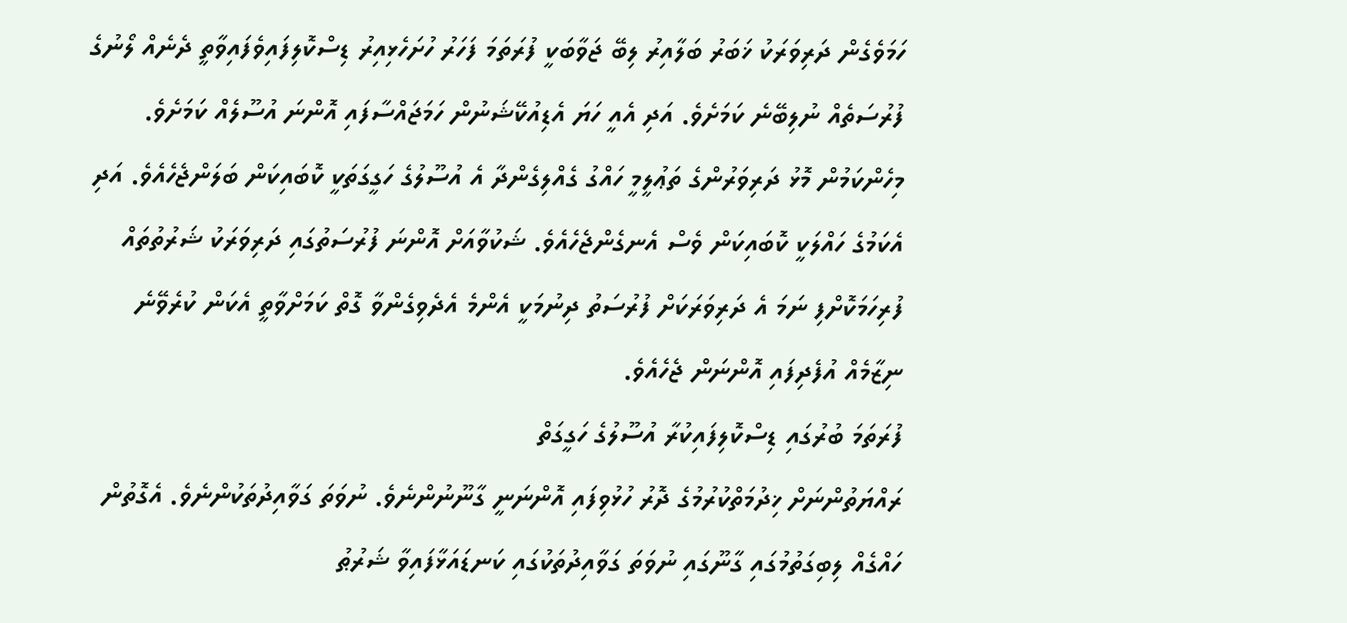ހަމަވެގެން ދަރިވަރަކު ޚަބަރު ބަލާއިރު ލިބޭ ޖަވާބަކީ ފުރަތަމަ ފަހަރު ހުށަހެޅިއިރު ޑިސްކޮލިފައިވެފައިވާތީ ދެނެއް ލޯނުގެ ފުރުސަތެއް ނުލިބޭނެ ކަމަށެވެ. އަދި އެއީ ހަޔަ އެޑިއުކޭޝަނުން ހަމަޖައްސާފައި އޮންނަ އުސޫލެއް ކަމަށެވެ. މިހެންކަމުން މޮޅު ދަރިވަރުންގެ ތަޢުލީމީ ހައްގު ގެއްލިގެންދާ އެ އުސޫލުގެ ހަގީގަތަކީ ކޮބައިކަން ބަލަންޖެހެއެވެ. އަދި އެކަމުގެ ހައްލަކީ ކޮބައިކަން ވެސް އެނގެންޖެހެއެވެ. ޝަކުވާއަށް އޮންނަ ފުރުސަތުގައި ދަރިވަރަކު ޝަރުތުތައް ފުރިހަމަކޮށްފި ނަމަ އެ ދަރިވަރަކަށް ފުރުސަތު ދިނުމަކީ އެންމެ އެދެވިގެންވާ ގޮތް ކަމަށްވާތީ އެކަން ކުރެވޭނެ ނިޒާމެއް އުފެދިފައި އޮންނަން ޖެހެއެވެ.
ފުރަތަމަ ބުރުގައި ޑިސްކޮލިފައިކުރާ އުސޫލުގެ ހަގީގަތް
ރައްޔަތުންނަށް ޚިދުމަތްކުރުމުގެ ދޮރު ހުޅުވިފައި އޮންނަނީ ގާނޫނުންނެވެ. ނުވަތަ ގަވާއިދުތަކުންނެވެ. އެގޮތުން ހައްގެއް ލިބިގަތުމުގައި ގާނޫގައި ނުވަތަ ގަވާއިދުތަކުގައި ކަނޑައަޅާފައިވާ ޝަރުޠު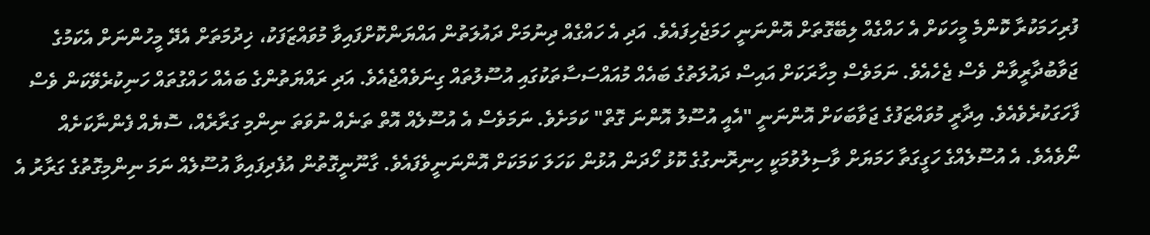ފުރިހަމަކުރާ ކޮންމެ މީހަކަށް އެ ހައްގެއް ލިބޭގޮތަށް އޮންނަނީ ހަމަޖެހިފައެވެ. އަދި އެ ހައްގެއް ދިނުމަށް ދައުލަތުން އައްޔަންކޮށްފައިވާ މުވައްޒަފަކު، ޚިދުމަތަށް އެދޭ މީހުންނަށް އެކަމުގެ ޖަވާބުދާރީވާން ވެސް ޖެހެއެވެ. ނަމަވެސް މިހާރަކަށް އައިސް ދައުލަތުގެ ބައެއް މުއައްސަސާތަކުގައި އުސޫލުތައް ގިނަވެއްޖެއެވެ. އަދި ރައްޔަތުންގެ ބައެއް ހައްގުތައް ހަނިކުރެވޭކަން ވެސް ފާހަގަކުރެވެއެވެ. އިދާރީ މުވައްޒަފުގެ ޖަވާބަކަށް އޮންނަނީ "އެއީ އުސޫލު އޮންނަ ގޮތް" ކަމަށެވެ. ނަމަވެސް އެ އުސޫލެއް އޮތް ތަނެއް ނުވަތަ ނިންމި ގަރާރެއް، ސޮޔެއް ފެންނާކަށެއް ނޯވެއެވެ. އެ އުސޫލެއްގެ ހަގީގަތާ ހަމަޔަށް ވާސިލުވުމަކީ ހިނިރޮނގުގެ ކޮޅު ހޯދަން އުޅުން ކަހަލަ ކަމަކަށް އޮންނަނީވެފައެވެ. ގާނޫނީގޮތުން އުފެދިފައިވާ އުސޫލެއް ނަމަ ނިންމިގޮތުގެ ގަރާރު އެ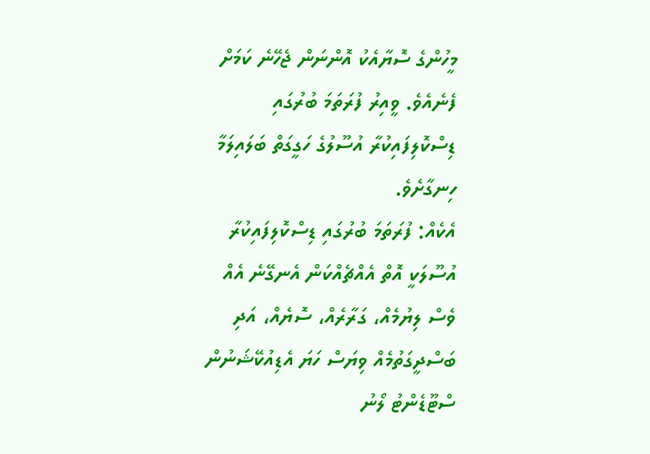މީހުންގެ ސޮޔާއެކު އޮންނަން ޖެހޭނެ ކަމަށް ފެނެއެވެ. ވީއިރު ފުރަތަމަ ބުރުގައި ޑިސްކޮލިފައިކުރާ އުސޫލުގެ ހަގީގަތް ބަލައިލަމާ ހިނގާށެވެ.
އެކެއް: ފުރަތަމަ ބުރުގައި ޑިސްކޮލިފައިކުރާ އުސޫލަކީ އޮތް އެއްޗެއްކަން އެނގޭނެ އެއް ވެސް ލިޔުމެއް، ގަރާރެއް، ސޮޔެއް، އަދި ބަސްދީގަތުމެއް ވިޔަސް ހަޔަ އެޑިއުކޭޝަނުން ސްޓޫޑެންޓު ލޯނު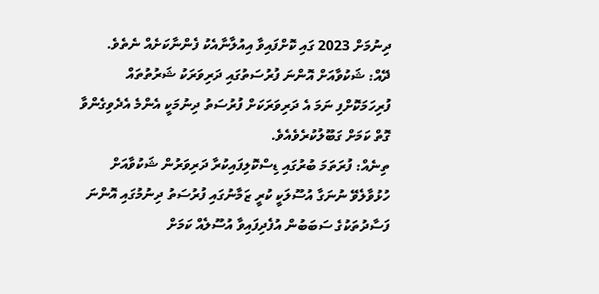ދިނުމަށް 2023 ގައި ކޮށްފައިވާ އިއުލާނާއެކު ފެންނާކަށެއް ނެތެވެ.
ދޭއް: ޝަކުވާއަށް އޮންނަ ފުރުސަތުގައި ދަރިވަރަކު ޝަރުތުތައް ފުރިހަމަކޮށްފި ނަމަ އެ ދަރިވަރަކަށް ފުރުސަތު ދިނުމަކީ އެންމެ އެދެވިގެންވާ ގޮތް ކަމަށް ގަބޫލުކުރެވެއެވެ.
ތިނެއް: ފުރަތަމަ ބުރުގައި ޑިސްކޮލިފައިކުރާ ދަރިވަރުން ޝަކުވާއަށް ހުޅުވާލެވޭ ނުނަގާ އުސޫލަކީ ކުރީ ޒަމާނުގައި ފުރުސަތު ދިނުމުގައި އޮންނަ ފަސާދުތަކުގެ ސަބަބުން އުފެދިފައިވާ އުސޫލެއް ކަމަށް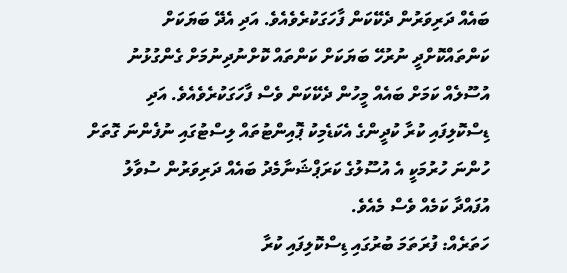ބައެއް ދަރިވަރުން ދެކޭކަން ފާހަގަކުރެވެއެވެ. އަދި އެދޭ ބަޔަކަށް ކަންތައްކޮށްދީ ނުރުހޭ ބަޔަކަށް ކަންތައް ކޮށްނުދިނުމަށް ގެންގުޅުނު އުސޫލެއް ކަމަށް ބައެއް މީހުން ދެކޭކަން ވެސް ފާހަގަކުރެވެއެވެ. އަދި ޑިސްކޮލިފައި ކުރާ ކުދީންގެ އެކަޑެމިކު ޕޮއިންޓުތައް ލިސްޓުގައި ނުފެންނަ ގޮތަށް ހުންނަ ހުރުމަކީ އެ އުސޫލުގެ ކަރަޕްޝަނާމެދު ބައެއް ދަރިވަރުން ސުވާލު އުފައްދާ ކަމެއް ވެސް މެއެވެ.
ހަތަރެއް: ފުރަތަމަ ބުރުގައި ޑިސްކޮލިފައި ކުރާ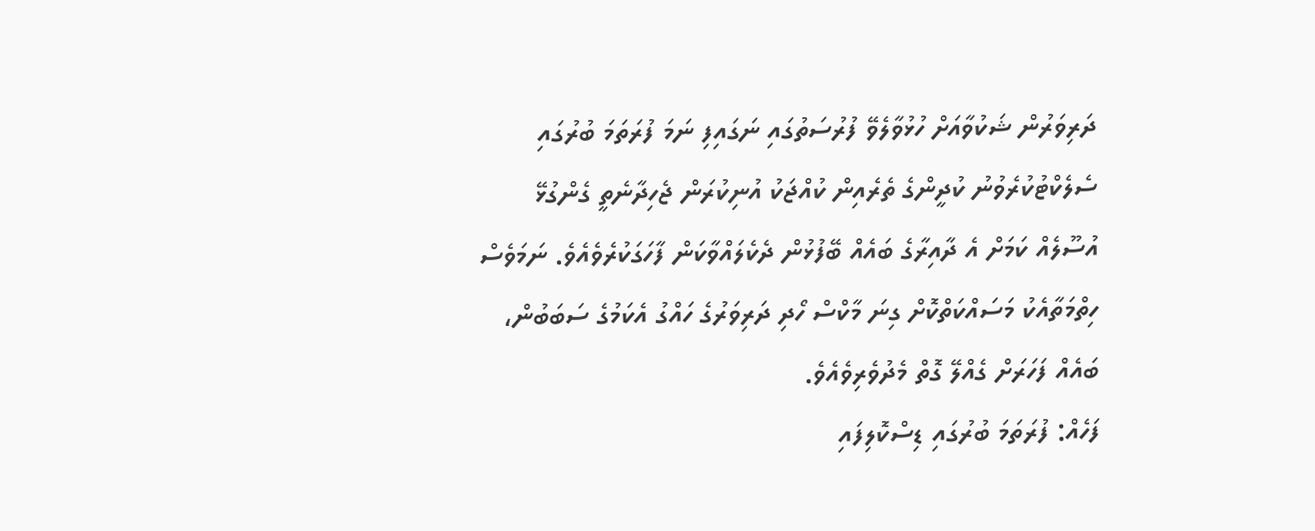ދަރިވަރުން ޝަކުވާއަށް ހުޅުވާލެވޭ ފުރުސަތުގައި ނަގައިފި ނަމަ ފުރަތަމަ ބުރުގައި ސެލެކްޓުކުރެވުނު ކުދީންގެ ތެރެއިން ކުއްޖަކު އުނިކުރަން ޖެހިދާނެތީ ގެންގުޅޭ އުސޫލެއް ކަމަށް އެ ދާއިރާގެ ބައެއް ބޭފުޅުން ދެކެލައްވާކަން ފާހަގަކުރެވެއެވެ. ނަމަވެސް ހިތްމަތާއެކު މަސައްކަތްކޮށް ގިނަ މާކްސް ހޯދި ދަރިވަރުގެ ހައްގު އެކަމުގެ ސަބަބުން، ބައެއް ފަހަރަށް ގެއްލޭ ގޮތް މެދުވެރިވެއެވެ.
ފަހެއް: ފުރަތަމަ ބުރުގައި ޑިސްކޮލިފައި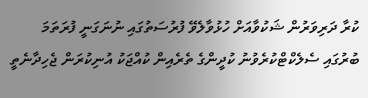ކުރާ ދަރިވަރުން ޝަކުވާއަށް ހުޅުވާލެވޭ ފުރުސަތުގައި ނުނަގަނީ ފުރަތަމަ ބުރުގައި ސެލެކްޓްކުރެވުނު ކުދީންގެ ތެރެއިން ކުއްޖަކު އުނިކުރަން ޖެހިދާނެތީ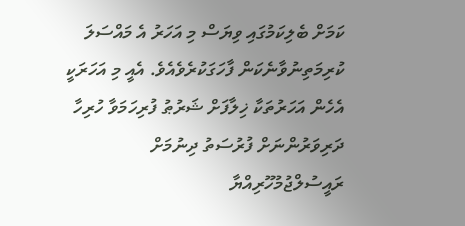ކަމަށް ބެލިކަމުގައި ވިޔަސް މި އަހަރު އެ މައްސަލަ ކުރިމަތިނުވާނެކަން ފާހަގަކުރެވެއެވެ. އެއީ މި އަހަރަކީ އެހެން އަހަރުތަކާ ޚިލާފަށް ޝަރުޠު ފުރިހަމަވާ ހުރިހާ ދަރިވަރުންނަށް ފުރުސަތު ދިނުމަށް ރައީސުލްޖުމުހޫރިއްޔާ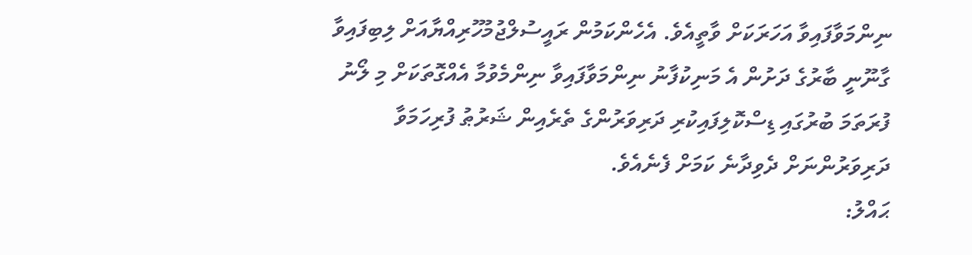ނިންމަވާފައިވާ އަހަރަކަށް ވާތީއެވެ. އެހެންކަމުން ރައީސުލްޖުމުހޫރިއްޔާއަށް ލިބިފައިވާ ގާނޫނީ ބާރުގެ ދަށުން އެ މަނިކުފާނު ނިންމަވާފައިވާ ނިންމެވުމާ އެއްގޮތަކަށް މި ލޯނު ފުރަތަމަ ބުރުގައި ޑިސްކޮލިފައިކުރި ދަރިވަރުންގެ ތެރެއިން ޝަރުޠު ފުރިހަމަވާ ދަރިވަރުންނަށް ދެވިދާނެ ކަމަށް ފެނެއެވެ.
ޙައްލު: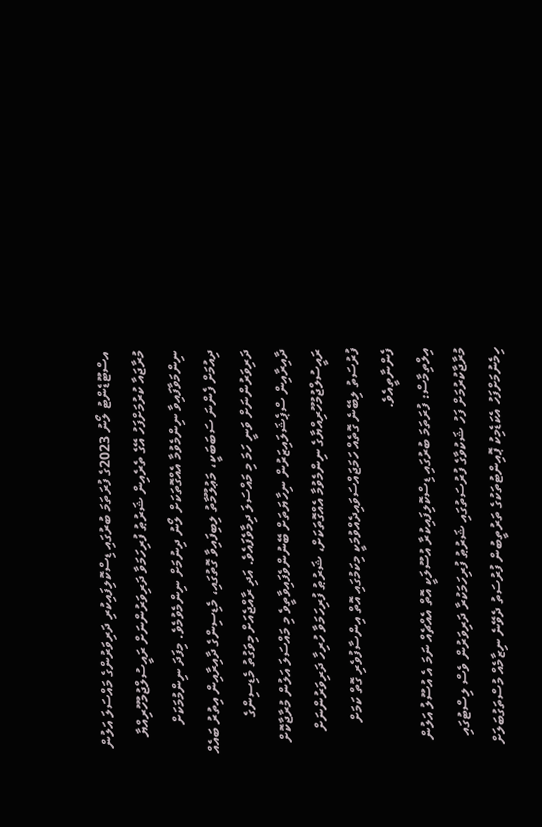އސްޓޫޑެންޓު ލޯނު 2023ގެ ފުރަތަމަ ބުރުގައި ޑިސްކޮލިފައިކުރި ދަރިވަރުންގެ މައްސަލަ އަލުން މުރާޖައާ ކުރުމަށްފަހު އޭގެ ތެރެއިން ޝަރުޠު ފުރިހަމަވާ ދަރިވަރުންނަށް ރައީސުލްޖުމުހޫރިއްޔާ ނިންމަވާފައިވާ ނިންމެވުމާ އެއްގޮތަކަށް ލޯނު ދިނުމަށް ނިންމެވުމެވެ. މިފަދަ ނިންމުމަކަށް ދިއުމަށް ފެންނަ ސަބަބަކީ، މަޢުލޫމާތު ލިބިފައިވާ ގޮތުގައި، މެޑިސިންގެ ދާއިރާއިން އިތުރު ބައެއް ދަރިވަރުންނަށް ވަނީ ހަމަ މި މައްސަލަ ދިމާވެފައެވެ. އަދި ރާއްޖެއަށް މިވަގުތު މެޑިސިންގެ ދާއިރާއިން ސްޕެޝަލައިޒަރުން ނިހާޔަތަށް ބޭނުންވެފައިވާތީވެ މި މައްސަލަ އަލުން މުރާޖާކޮށް ރައީސުލްޖުމުހޫރިއްޔާގެ ނިންމެވުމާ އެއްގޮތަކަށް، ޝަރުޠު ފުރިހަމަވާ ހުރިހާ ދަރިވަރުންނަށް ފުރުސަތު ލިބޭނެ ގޮތެއް ހަމަޖައްސަވައިދެއްވުމަކީ މިކަމުގައި އޮތް އިންސާފުވެރި ގޮތް ކަމަށް ފެންނާތީއެވެ.
އިލްތިމާސް: ފުރަތަމަ ބުރުގައި ޑިސްކޮލިފައިކުރާ އުސޫލަކީ އޮތް އެއްޗެއް ނަމަ އެ އުސޫލު އަލުން މުރާޖާކުރުމަށް ފަހު ޝަކުވާގެ ފުރުސަތުގައި ޝަރުޠު ފުރިހަމަކުރާ ދަރިވަރުން ވެސް ލިސްޓުގައި ހިމެނުމަށްފަހު އެކަޑެމިކު ޕޮއިންޓުތަކުގެ ތަރުތީބުން ފުރުސަތު ދެވޭނެ ނިޒާމެއް މުސްތަގުބަލަށް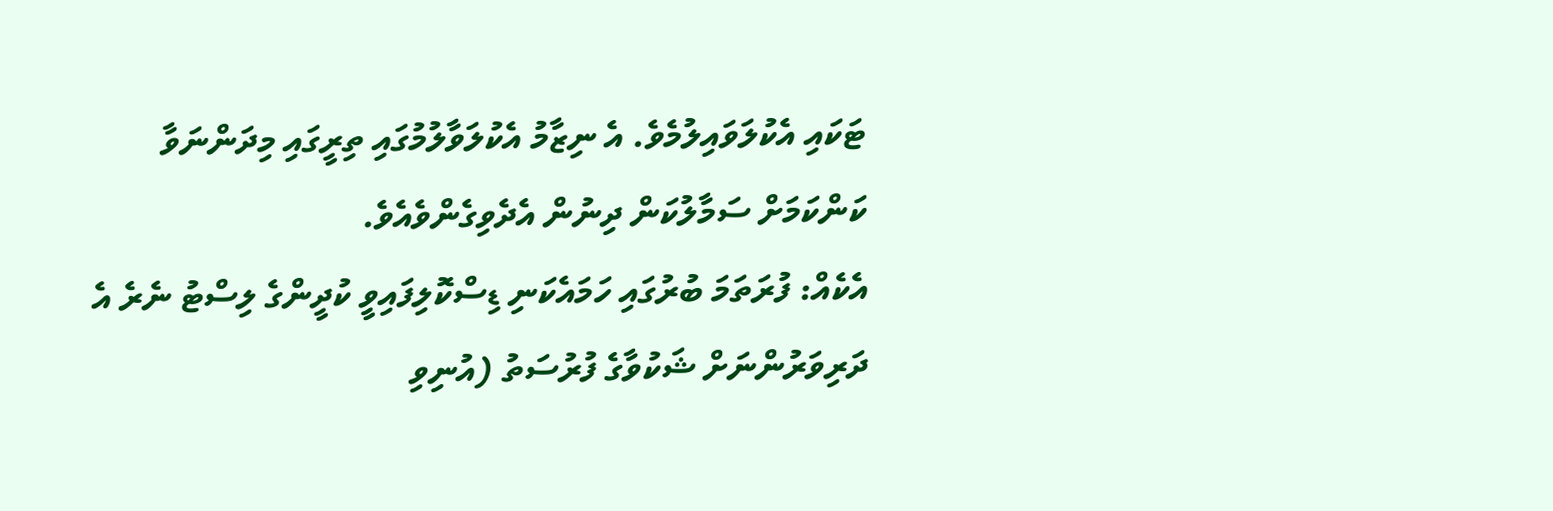ޓަކައި އެކުލަވައިލުމެވެ. އެ ނިޒާމު އެކުލަވާލުމުގައި ތިރީގައި މިދަންނަވާ ކަންކަމަށް ސަމާލުކަން ދިނުން އެދެވިގެންވެއެވެ.
އެކެއް: ފުރަތަމަ ބުރުގައި ހަމައެކަނި ޑިސްކޮލިފައިވީ ކުދީންގެ ލިސްޓު ނެރެ އެ ދަރިވަރުންނަށް ޝަކުވާގެ ފުރުސަތު (އުނިވި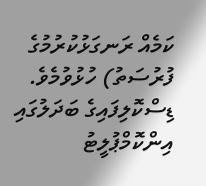ކަމެއް ރަނގަޅުކުރުމުގެ ފުރުސަތު) ހުޅުވުމެވެ. ޑިސްކޮލިފައިގެ ބަދަލުގައި އިންކޮމްޕުލީޓު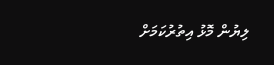ލިޔުން މޮޅު އިތުރުކަމަށް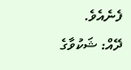ފެނެއެވެ.
ދޭއް: ޝަކުވާގެ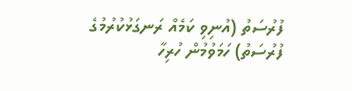ފުރުސަތު (އުނިވި ކަމެއް ރަނގަޅުކުރުމުގެ ފުރުސަތު) ހަމަވުމުން ހުރިހާ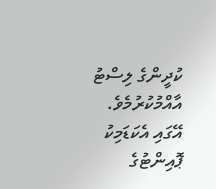ކުދީންގެ ލިސްޓު އާއްމުކުރުމެވެ. އޭގައި އެކަޑަމިކު ޕޮއިންޓުގެ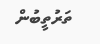ތަރުތީބުން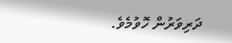ދަރިވަރުން ހޮވުމެވެ.